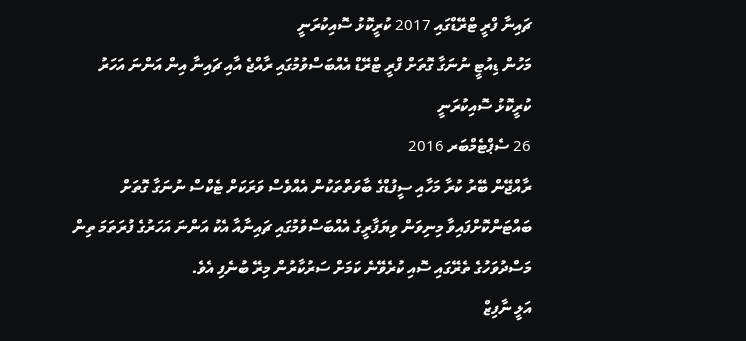ޗައިނާ ފްރީ ޓްރޭޑްގައި 2017 ކުރީކޮޅު ސޮއިކުރަނީ
މަހުން ޑިއުޓީ ނުނަގާ ގޮތަށް ފްރީ ޓްރޭޑް އެއްބަސްވުމުގައި ރާއްޖެ އާއި ޗައިނާ އިން އަންނަ އަހަރު ކުރީކޮޅު ސޮއިކުރަނީ
26 ސެޕްޓެމްބަރ 2016
ރާއްޖޭން ބޭރު ކުރާ މަހާއި ސީފުޑްގެ ބާވަތްތަކުން އެއްވެސް ވަރަކަށް ޓެކްސް ނުނަގާ ގޮތަށް ބައްޓަންކޮށްފައިވާ މިނިވަން ވިޔަފާރީގެ އެއްބަސްވުމުގައި ޗައިނާއާ އެކު އަންނަ އަހަރުގެ ފުރަތަމަ ތިން މަސްދުވަހުގެ ތެރޭގައި ސޮއި ކުރެވޭނެ ކަމަށް ސަރުކާރުން މިރޭ ބުނެފި އެވެ.
އަލީ ނާފިޒް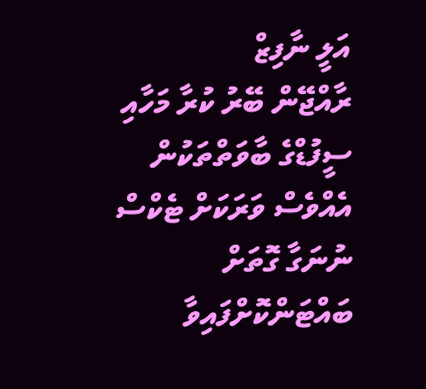އަލީ ނާފިޒް
ރާއްޖޭން ބޭރު ކުރާ މަހާއި ސީފުޑްގެ ބާވަތްތަކުން އެއްވެސް ވަރަކަށް ޓެކްސް ނުނަގާ ގޮތަށް ބައްޓަންކޮށްފައިވާ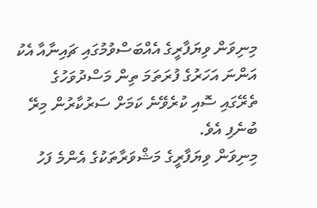މިނިވަން ވިޔަފާރީގެ އެއްބަސްވުމުގައި ޗައިނާއާ އެކު އަންނަ އަހަރުގެ ފުރަތަމަ ތިން މަސްދުވަހުގެ ތެރޭގައި ސޮއި ކުރެވޭނެ ކަމަށް ސަރުކާރުން މިރޭ ބުނެފި އެވެ.
މިނިވަން ވިޔަފާރީގެ މަޝްވަރާތަކުގެ އެންމެ ފަހު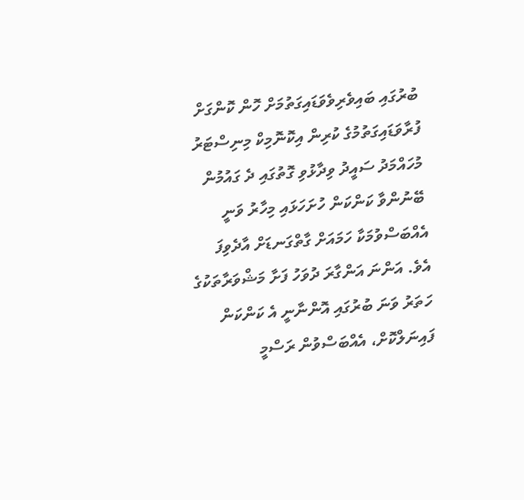ބުރުގައި ބައިވެރިވެވަޑައިގަތުމަށް ހޮން ކޮންގަށް ފުރާވަޑައިގަތުމުގެ ކުރިން އިކޮނޮމިކް މިނިސްޓަރު މުހައްމަދު ސައީދު ވިދާޅުވި ގޮތުގައި ދެ ގައުމުން ބޭނުންވާ ކަންކަން ހުށަހަޅައި މިހާރު ވަނީ އެއްބަސްވުމަކާ ހަމައަށް ގާތްގަނޑަށް އާދެވިފަ އެވެ. އަންނަ އަންގާރަ ދުވަހު ފަށާ މަޝްވަރާތަކުގެ ހަތަރު ވަނަ ބުރުގައި އޮންނާނީ އެ ކަންކަން ފައިނަލްކޮށް، އެއްބަސްވުން ރަސްމީ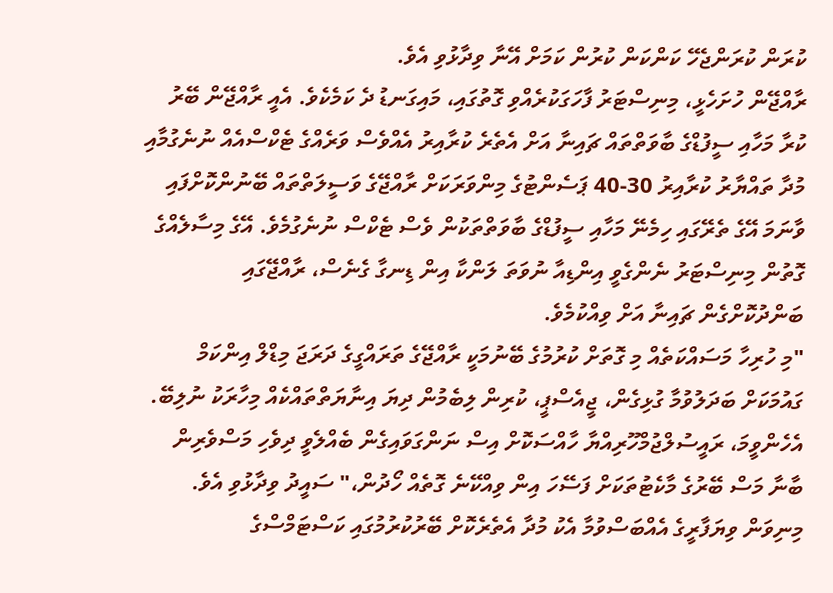ކުރަން ކުރަންޖެހޭ ކަންކަން ކުރުން ކަމަށް އޭނާ ވިދާޅުވި އެވެ.
ރާއްޖޭން ހުށަހެޅީ، މިނިސްޓަރު ފާހަގަކުރެއްވި ގޮތުގައި، މައިގަނޑު ދެ ކަމެކެވެ. އެއީ ރާއްޖޭން ބޭރު ކުރާ މަހާއި ސީފުޑްގެ ބާވަތްތައް ޗައިނާ އަށް އެތެރެ ކުރާއިރު އެއްވެސް ވަރެއްގެ ޓެކްސްއެއް ނުނެގުމާއި މުދާ ތައްޔާރު ކުރާއިރު 30-40 ޕަސެންޓުގެ މިންވަރަކަށް ރާއްޖޭގެ ވަސީލަތްތައް ބޭނުންކޮށްފައި ވާނަމަ އޭގެ ތެރޭގައި ހިމެނޭ މަހާއި ސީފުޑްގެ ބާވަތްތަކުން ވެސް ޓެކްސް ނުނެގުމެވެ. އޭގެ މިސާލެއްގެ ގޮތުން މިނިސްޓަރު ނެންގެވީ އިންޑިއާ ނުވަތަ ލަންކާ އިން ޑިނގާ ގެނެސް، ރާއްޖޭގައި ބަންދުކޮށްގެން ޗައިނާ އަށް ވިއްކުމެވެ.
"މި ހުރިހާ މަސައްކަތެއް މި ގޮތަށް ކުރުމުގެ ބޭނުމަކީ ރާއްޖޭގެ ތަރައްގީގެ ދަރަޖަ މިޑްލް އިންކަމް ގައުމަކަށް ބަދަލުވުމާ ގުޅިގެން، ޖީއެސްޕީ، ކުރިން ލިބެމުން ދިޔަ އިނާޔަތްތައްކެއް މިހާރަކު ނުލިބޭ. އެހެންވީމަ، ރައީސުލްޖުމްހޫރިއްޔާ ހާއްސަކޮށް އިސް ނަންގަވައިގެން ބެއްލެވީ ދިވެހި މަސްވެރިން ބާނާ މަސް ބޭރުގެ މާކެޓުތަކަށް ފަސޭހަ އިން ވިއްކޭނެ ގޮތެއް ހޯދުން،" ސައީދު ވިދާޅުވި އެވެ.
މިނިވަން ވިޔަފާރީގެ އެއްބަސްވުމާ އެކު މުދާ އެތެރެކޮށް ބޭރުކުރުމުގައި ކަސްޓަމްސްގެ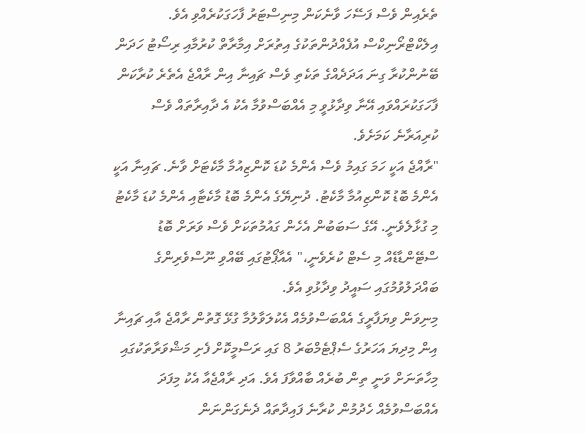ތެރެއިން ވެސް ފަސޭހަ ވާނެކަން މިނިސްޓަރު ފާހަގަކުރެއްވި އެވެ. އިލެކްޓްރޯނިކްސް އުފެއްދުންތަކުގެ އިތުރަށް އިމާރާތް ކުރުމާއި ރިސޯޓު ހަދަން ބޭނުންކުރާ ގިނަ އަދަދެއްގެ ތަކެތި ވެސް ޗައިނާ އިން ރާއްޖެ އެތެރެ ކުރާކަން ފާހަގަކުރައްވައި އޭނާ ވިދާޅުވީ މި އެއްބަސްވުމާ އެކު އެ ދާއިރާތައް ވެސް ކުރިއަރާނެ ކަމަށެވެ.
"ރާއްޖެ އަކީ ހަމަ ގައިމު ވެސް އެންމެ ކުޑަ ކޮންޒިއުމާ މާކެޓަށް ވާނެ. ޗައިނާ އަކީ އެންމެ ބޮޑު ކޮންޒިއުމާ މާކެޓު. ދުނިޔޭގެ އެންމެ ބޮޑު މާކެޓާއި އެންމެ ކުޑަ މާކެޓު މި ގުޅާލެވެނީ. އޭގެ ސަބަބުން އެހެން ގައުމުތަކަށް ވެސް ވަރަށް ބޮޑު ސްޓޭންޑާޑެއް މި ސެޓް ކުރެވެނީ،" އެއާޕޯޓުގައި ބޭއްވި ނޫސްވެރިންގެ ބައްދަލުވުމުގައި ސައީދު ވިދާޅުވި އެވެ.
މިނިވަން ވިޔަފާރީގެ އެއްބަސްވުމެއް އެކުލަވާލުމާ ގުޅޭ ގޮތުން ރާއްޖެ އާއި ޗައިނާ އިން މިދިޔަ އަހަރުގެ ސެޕްޓެމްބަރު 8 ގައި ރަސްމީކޮށް ފެށި މަޝްވަރާތަކުގައި މިހާތަނަށް ވަނީ ތިން ބުރެއް ބާއްވާފަ އެވެ. އަދި ރާއްޖެއާ އެކު މިފަދަ އެއްބަސްވުމެއް ހެދުމުން ކުރާނެ ފައިދާތައް ދެނެގަންނަން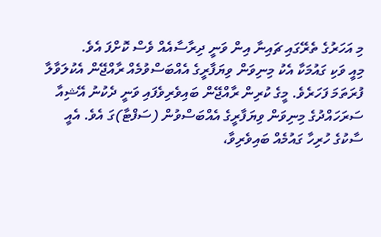މި އަހަރުގެ ތެރޭގައި ޗައިނާ އިން ވަނީ ދިރާސާއެއް ވެސް ކޮށްފަ އެވެ.
މިއީ ވަކި ގައުމަކާ އެކު މިނިވަން ވިޔަފާރީގެ އެއްބަސްވުމެއް ރާއްޖޭން އެކުލަވާލާ ފުރަތަމަ ފަހަރެވެ. މީގެ ކުރިން ރާއްޖޭން ބައިވެރިވެފައި ވަނީ ދެކުނު އޭޝިއާ ސަރަހައްދުގެ މިނިވަން ވިޔަފާރީގެ އެއްބަސްވުން (ސަފްޓާ)ގަ އެވެ. އެއީ ސާކުގެ ހުރިހާ ގައުމެއް ބައިވެރިވާ،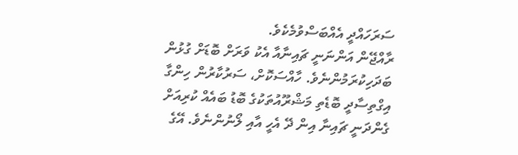ސަރަހައްދީ އެއްބަސްވުމެކެވެ.
ރާއްޖޭން އަންނަނީ ޗައިނާއާ އެކު ވަރަށް ބޮޑަށް ގުޅުން ބަދަހިކުރަމުންނެވެ. ހާއްސަކޮށް، ސަރުކާރުން ހިންގާ އިގްތިސާދީ ބޮޑެތި މަޝްރޫއުތަކުގެ ބޮޑު ބައެއް ކުރިއަށް ގެންދަނީ ޗައިނާ އިން ދޭ އެހީ އާއި ލޯނުންނެވެ. އޭގެ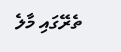ތެރޭގައި މާލެ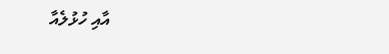އާއި ހުޅުލެއާ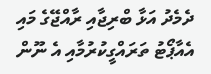ދެމެދު އަޅާ ބްރިޖާއި ރާއްޖޭގެ މައި އެއާޕޯޓު ތަރައްގީކުރުމާއި އެ ނޫން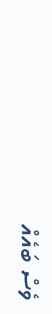ވެސް ބައެއް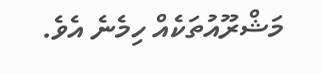މަޝްރޫއުތަކެއް ހިމެނެ އެވެ.